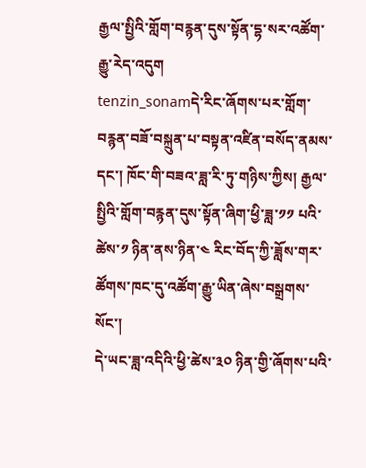རྒྱལ་སྤྱིའི་གློག་བརྙན་དུས་སྟོན་དྷ་སར་འཚོག་རྒྱུ་རེད་འདུག
tenzin_sonamདེ་རིང་ཞོགས་པར་གློག་བརྙན་བཟོ་བསྐྲུན་པ་བསྟན་འཛིན་བསོད་ནམས་དང་། ཁོང་གི་བཟའ་ཟླ་རི་ཏུ་གཉིས་ཀྱིས། རྒྱལ་སྤྱིའི་གློག་བརྙན་དུས་སྟོན་ཞིག་ཕྱི་ཟླ་༡༡ པའི་ཚེས་༡ ཉིན་ནས་ཉིན་༤ རིང་བོད་ཀྱི་ཟློས་གར་ཚོགས་ཁང་དུ་འཚོག་རྒྱུ་ཡིན་ཞེས་བསྒྲགས་སོང་།
དེ་ཡང་ཟླ་འདིའི་ཕྱི་ཚེས་༣༠ ཉིན་གྱི་ཞོགས་པའི་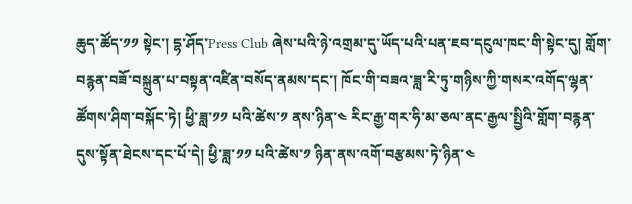ཆུད་ཚོད་༡༡ སྟེང་། དྷ་ཤོད་Press Club ཞེས་པའི་ཉེ་འགྲམ་དུ་ཡོད་པའི་པན་ཇབ་དངུལ་ཁང་གི་སྟེང་དུ། གློག་བརྙན་བཟོ་བསྐྲུན་པ་བསྟན་འཛིན་བསོད་ནམས་དང་། ཁོང་གི་བཟའ་ཟླ་རི་ཏུ་གཉིས་ཀྱི་གསར་འགོད་ལྷན་ཚོགས་ཤིག་བསྐོང་ཏེ། ཕྱི་ཟླ་༡༡ པའི་ཚེས་༡ ནས་ཉིན་༤ རིང་རྒྱ་གར་ཧི་མ་ཅལ་ནང་རྒྱལ་སྤྱིའི་གློག་བརྙན་དུས་སྟོན་ཐེངས་དང་པོ་དེ། ཕྱི་ཟླ་༡༡ པའི་ཚེས་༡ ཉིན་ནས་འགོ་བརྩམས་ཏེ་ཉིན་༤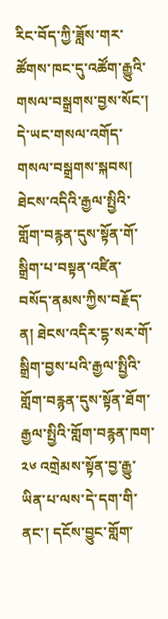རིང་བོད་ཀྱི་ཟློས་གར་ཚོགས་ཁང་དུ་འཚོག་རྒྱུའི་གསལ་བསྒྲགས་བྱས་སོང་།
དེ་ཡང་གསལ་འགོད་གསལ་བསྒྲགས་སྐབས། ཐེངས་འདིའི་རྒྱལ་སྤྱིའི་གློག་བརྙན་དུས་སྟོན་གོ་སྒྲིག་པ་བསྟན་འཛིན་བསོད་ནམས་ཀྱིས་བརྗོད་ན། ཐེངས་འདིར་དྷ་སར་གོ་སྒྲིག་བྱས་པའི་རྒྱལ་སྤྱིའི་གློག་བརྙན་དུས་སྟོན་ཐོག་རྒྱལ་སྤྱིའི་གློག་བརྙན་ཁག་༢༦ འགྲེམས་སྟོན་བྱ་རྒྱུ་ཡིན་པ་ལས་དེ་དག་གི་ནང་། དངོས་བྱུང་གློག་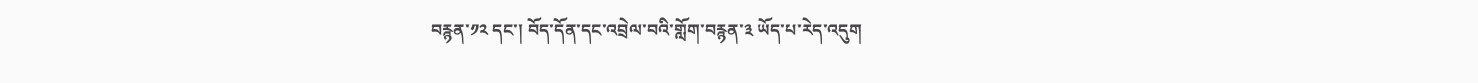བརྙན་༡༢ དང་། བོད་དོན་དང་འབྲེལ་བའི་གློག་བརྙན་༣ ཡོད་པ་རེད་འདུག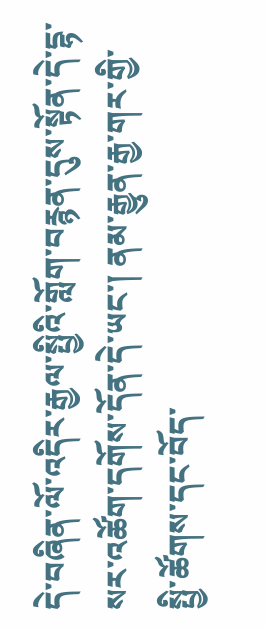དེ་བཞིན་ལོ་འདིར་རྒྱལ་སྤྱིའི་གློག་བརྙན་དུས་སྟོན་དེ་དྷ་སར་འཚོག་དགོས་དོན་དེ་ཡང་། ནམ་རྒྱུན་རྒྱ་གར་གྱི་སྤྱི་ཚོགས་དང་བོད་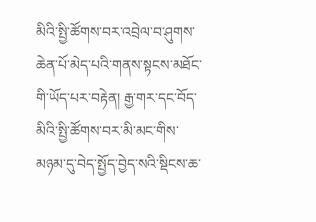མིའི་སྤྱི་ཚོགས་བར་འབྲེལ་བ་ཤུགས་ཆེན་པོ་མེད་པའི་གནས་སྟངས་མཐོང་གི་ཡོད་པར་བརྟེན། རྒྱ་གར་དང་བོད་མིའི་སྤྱི་ཚོགས་བར་མི་མང་གིས་མཉམ་དུ་བེད་སྤྱོད་བྱེད་སའི་སྡིངས་ཆ་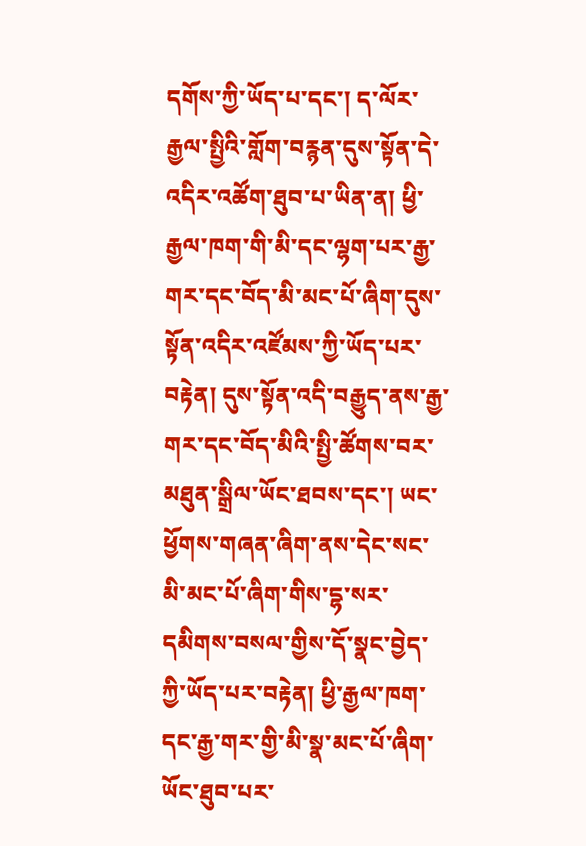དགོས་ཀྱི་ཡོད་པ་དང་། ད་ལོར་རྒྱལ་སྤྱིའི་གློག་བརྙན་དུས་སྟོན་དེ་འདིར་འཚོག་ཐུབ་པ་ཡིན་ན། ཕྱི་རྒྱལ་ཁག་གི་མི་དང་ལྷག་པར་རྒྱ་གར་དང་བོད་མི་མང་པོ་ཞིག་དུས་སྟོན་འདིར་འཛོམས་ཀྱི་ཡོད་པར་བརྟེན། དུས་སྟོན་འདི་བརྒྱུད་ནས་རྒྱ་གར་དང་བོད་མིའི་སྤྱི་ཚོགས་བར་མཐུན་སྒྲིལ་ཡོང་ཐབས་དང་། ཡང་ཕྱོགས་གཞན་ཞིག་ནས་དེང་སང་མི་མང་པོ་ཞིག་གིས་དྷ་སར་དམིགས་བསལ་གྱིས་དོ་སྣང་བྱེད་ཀྱི་ཡོད་པར་བརྟེན། ཕྱི་རྒྱལ་ཁག་དང་རྒྱ་གར་གྱི་མི་སྣ་མང་པོ་ཞིག་ཡོང་ཐུབ་པར་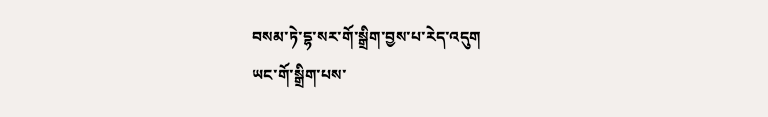བསམ་ཏེ་དྷ་སར་གོ་སྒྲིག་བྱས་པ་རེད་འདུག
ཡང་གོ་སྒྲིག་པས་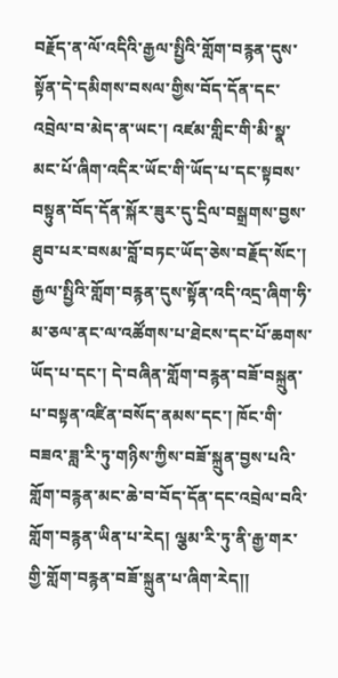བརྗོད་ན་ལོ་འདིའི་རྒྱལ་སྤྱིའི་གློག་བརྙན་དུས་སྟོན་དེ་དམིགས་བསལ་གྱིས་བོད་དོན་དང་འབྲེལ་བ་མེད་ན་ཡང་། འཛམ་གླིང་གི་མི་སྣ་མང་པོ་ཞིག་འདིར་ཡོང་གི་ཡོད་པ་དང་སྟབས་བསྟུན་བོད་དོན་སྐོར་ཟུར་དུ་དྲིལ་བསྒྲགས་བྱས་ཐུབ་པར་བསམ་བློ་བཏང་ཡོད་ཅེས་བརྗོད་སོང་།
རྒྱལ་སྤྱིའི་གློག་བརྙན་དུས་སྟོན་འདི་འདྲ་ཞིག་ཧི་མ་ཅལ་ནང་ལ་འཚོགས་པ་ཐེངས་དང་པོ་ཆགས་ཡོད་པ་དང་། དེ་བཞིན་གློག་བརྙན་བཟོ་བསྐྲུན་པ་བསྟན་འཛིན་བསོད་ནམས་དང་། ཁོང་གི་བཟའ་ཟླ་རི་ཏུ་གཉིས་ཀྱིས་བཟོ་སྐྲུན་བྱས་པའི་གློག་བརྙན་མང་ཆེ་བ་བོད་དོན་དང་འབྲེལ་བའི་གློག་བརྙན་ཡིན་པ་རེད། ལྕམ་རི་ཏུ་ནི་རྒྱ་གར་གྱི་གློག་བརྙན་བཟོ་སྐྲུན་པ་ཞིག་རེད།།